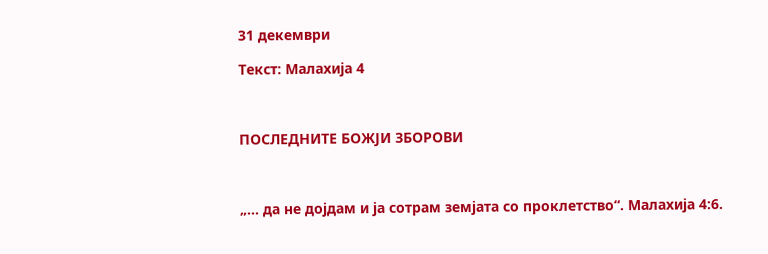31 декември

Текст: Малахија 4



ПОСЛЕДНИTE БОЖЈИ ЗБОРОВИ



„... да не дојдам и ја сотрам земјата со проклетство“. Малахија 4:6.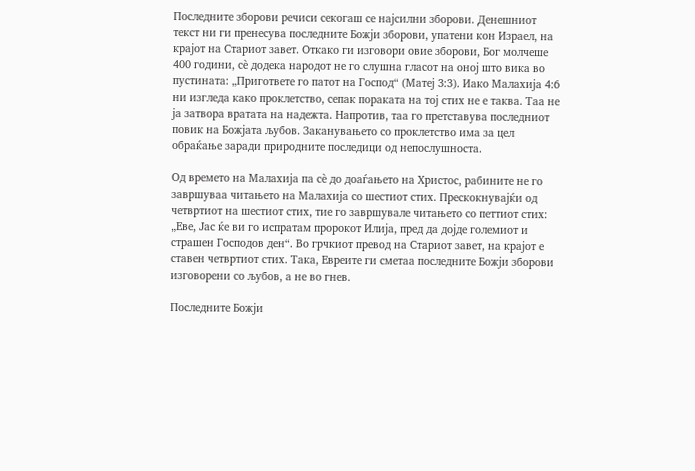Последните зборови речиси секогаш се најсилни зборови. Денешниот текст ни ги пренесува последните Божји зборови, упатени кон Израел, на крајот на Стариот завет. Откако ги изговори овие зборови, Бог молчеше 400 години, сè додека народот не го слушна гласот на оној што вика во пустината: „Пригответе го патот на Господ“ (Матеј 3:3). Иако Малахија 4:6 ни изгледа како проклетство, сепак пораката на тој стих не е таква. Таа не ја затвора вратата на надежта. Напротив, таа го претставува последниот повик на Божјата љубов. Заканувањето со проклетство има за цел обраќање заради природните последици од непослушноста.

Од времето на Малахија па сè до доаѓањето на Христос, рабините не го завршуваа читањето на Малахија со шестиот стих. Прескокнувајќи од четвртиот на шестиот стих, тие го завршувале читањето со петтиот стих: „Еве, Јас ќе ви го испратам пророкот Илија, пред да дојде големиот и страшен Господов ден“. Во грчкиот превод на Стариот завет, на крајот е ставен четвртиот стих. Така, Евреите ги сметаа последните Божји зборови изговорени со љубов, а не во гнев.

Последните Божји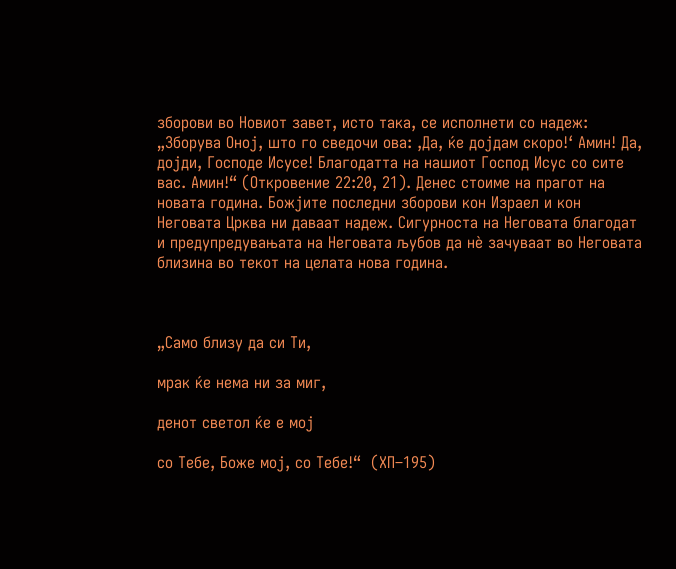зборови во Новиот завет, исто така, се исполнети со надеж: „Зборува Оној, што го сведочи ова: ‚Да, ќе дојдам скоро!‘ Амин! Да, дојди, Господе Исусе! Благодатта на нашиот Господ Исус со сите вас. Амин!“ (Откровение 22:20, 21). Денес стоиме на прагот на новата година. Божјите последни зборови кон Израел и кон Неговата Црква ни даваат надеж. Сигурноста на Неговата благодат и предупредувањата на Неговата љубов да нè зачуваат во Неговата близина во текот на целата нова година.



„Само близу да си Ти,

мрак ќе нема ни за миг,

денот светол ќе е мој

со Тебе, Боже мој, со Тебе!“  (ХП–195)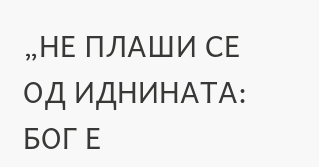„НЕ ПЛАШИ СЕ ОД ИДНИНАТА: БОГ Е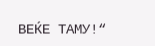ВЕЌЕ ТАМУ!“